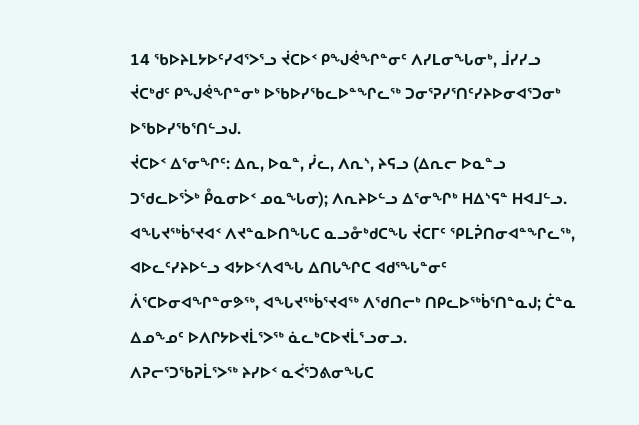14 ᖃᐅᔨᒪᔭᐅᑦᓯᐊᕐᐳᕐᓗ ᔫᑕᐅᑉ ᑭᖑᕚᖏᓐᓂᑦ ᐱᓯᒪᓂᖓᓂᒃ, ᒨᓯᓯᓗ ᔫᑕᒃᑯᑦ ᑭᖑᕚᖏᓐᓂᒃ ᐅᖃᐅᓯᖃᓚᐅᓐᖏᓚᖅ ᑐᓂᕐᕈᓯᕐᑎᑦᓯᔨᐅᓂᐊᕐᑐᓂᒃ ᐅᖃᐅᓯᖃᕐᑎᓪᓗᒍ.
ᔫᑕᐅᑉ ᐃᕐᓂᖏᑦ: ᐃᕆ, ᐅᓇᓐ, ᓰᓚ, ᐱᕆᔅ, ᔨᕋᓗ (ᐃᕆᓕ ᐅᓇᓐᓗ ᑐᖁᓚᐅᕐᐴᒃ ᑬᓇᓂᐅᑉ ᓄᓇᖓᓂ); ᐱᕆᔨᐅᓪᓗ ᐃᕐᓂᖏᒃ ᕼᐃᔅᕋᓐ ᕼᐊᒧᓪᓗ.
ᐊᖓᔪᖅᑳᕐᔪᐊᑉ ᐱᔪᓐᓇᐅᑎᖓᑕ ᓇᓗᓁᒃᑯᑕᖓ ᔫᑕᒥᑦ ᕿᒪᕉᑎᓂᐊᓐᖏᓚᖅ, ᐊᐅᓚᑦᓯᔨᐅᓪᓗ ᐊᔭᐅᑉᐱᐊᖓ ᐃᑎᒐᖏᑕ ᐊᑯᕐᖓᓐᓂᑦ ᐲᕐᑕᐅᓂᐊᖏᓐᓂᕗᖅ, ᐊᖓᔪᖅᑳᕐᔪᐊᖅ ᐱᖁᑎᓕᒃ ᑎᑭᓚᐅᖅᑳᕐᑎᓐᓇᒍ; ᑖᓐᓇ ᐃᓄᖕᓄᑦ ᐅᐱᒋᔭᐅᔪᒫᕐᐳᖅ ᓈᓚᒃᑕᐅᔪᒫᕐᓗᓂᓗ.
ᐱᕈᓕᕐᑐᖃᕈᒫᕐᐳᖅ ᔨᓯᐅᑉ ᓇᐹᕐᑐᕕᓂᖓᑕ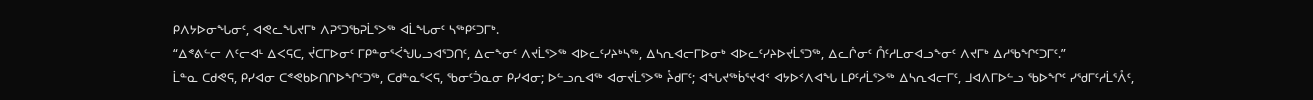ᑭᐱᔭᐅᓂᖓᓂᑦ, ᐊᕙᓚᖓᔪᒥᒃ ᐱᕈᕐᑐᖃᕈᒫᕐᐳᖅ ᐊᒫᖓᓂᑦ ᓴᖅᑭᑦᑐᒥᒃ.
“ᐃᕝᕕᓪᓕ ᐱᑦᓕᐊᒻ ᐃᐸᕋᑕ, ᔫᑕᒥᐅᓂᑦ ᒥᑭᓐᓂᕐᐹᖑᒐᓗᐊᕐᑐᑎᑦ, ᐃᓕᖕᓂᑦ ᐱᔪᒫᕐᐳᖅ ᐊᐅᓚᑦᓯᔨᒃᓴᖅ, ᐃᓴᕆᐊᓕᒥᐅᓂᒃ ᐊᐅᓚᑦᓯᔨᐅᔪᒫᕐᑐᖅ, ᐃᓚᒌᓂᑦ ᑍᑦᓱᒪᓂᐊᓗᖕᓂᑦ ᐱᔪᒥᒃ ᐃᓱᖃᖏᑦᑐᒥᑦ.”
ᒫᓐᓇ ᑕᑯᕙᕋ, ᑭᓯᐊᓂ ᑕᕝᕙᑲᐅᑎᒋᐅᖏᑦᑐᖅ, ᑕᑯᓐᓇᕐᐸᕋ, ᖃᓂᑦᑑᓇᓂ ᑭᓯᐊᓂ; ᐅᓪᓗᕆᐊᖅ ᐊᓂᔪᒫᕐᐳᖅ ᔧᑯᒥᑦ; ᐊᖓᔪᖅᑳᕐᔪᐊᑉ ᐊᔭᐅᑉᐱᐊᖓ ᒪᑭᑦᓱᒫᕐᐳᖅ ᐃᓴᕆᐊᓕᒥᑦ, ᒧᐊᐱᒥᐅᓪᓗ ᖃᐅᖏᑦ ᓯᖁᒥᑦᓱᒫᕐᐰᑦ,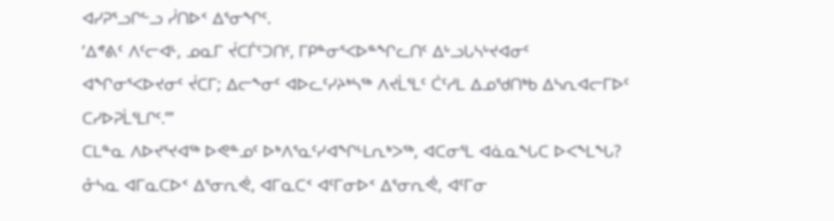ᐊᓯᕈᕐᓗᒋᓪᓗ ᓰᑎᐅᑉ ᐃᕐᓂᖏᑦ.
‘ᐃᕝᕕᑦ ᐱᑦᓕᐊᒻ, ᓄᓇᒥ ᔫᑕᒦᑦᑐᑎᑦ, ᒥᑭᓐᓂᕐᐸᐅᓐᖏᓚᑎᑦ ᐃᒡᓗᒐᓴᒡᔪᐊᓂᑦ ᐊᖏᓂᕐᐸᐅᔪᓂᑦ ᔫᑕᒥ; ᐃᓕᖕᓂᑦ ᐊᐅᓚᑦᓯᔨᒃᓴᖅ ᐱᔪᒫᕐᒪᑦ ᑖᑦᓱᒪ ᐃᓄᖁᑎᒃᑲ ᐃᓴᕆᐊᓕᒥᐅᑦ ᑕᓯᐅᕈᒫᕐᒪᒋᑦ.’”
ᑕᒪᓐᓇ ᐱᐅᔪᕐᔪᐊᖅ ᐅᕙᓐᓄᑦ ᐅᒃᐱᕐᓇᑦᓯᐊᖏᒻᒪᕆᒃᐳᖅ, ᐊᑕᓂᕐᒪ ᐊᓈᓇᖓᑕ ᐅᐸᖕᒪᖓ?
ᓁᓴᓇ ᐊᒥᓇᑕᐅᑉ ᐃᕐᓂᕆᕚ, ᐊᒥᓇᑕᑉ ᐊᑦᒥᓂᐅᑉ ᐃᕐᓂᕆᕚ, ᐊᑦᒥᓂ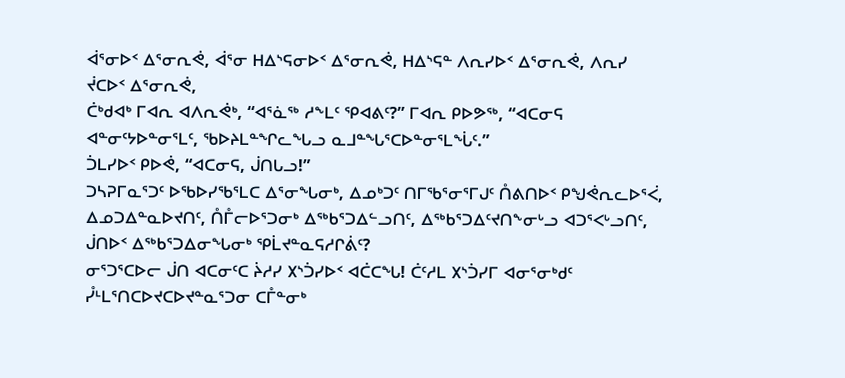ᐋᕐᓂᐅᑉ ᐃᕐᓂᕆᕚ, ᐋᕐᓂ ᕼᐃᔅᕋᓂᐅᑉ ᐃᕐᓂᕆᕚ, ᕼᐃᔅᕋᓐ ᐱᕆᓯᐅᑉ ᐃᕐᓂᕆᕚ, ᐱᕆᓯ ᔫᑕᐅᑉ ᐃᕐᓂᕆᕚ,
ᑖᒃᑯᐊᒃ ᒥᐊᕆ ᐊᐱᕆᕚᒃ, “ᐊᕐᓈᖅ ᓱᖕᒪᑦ ᕿᐊᕕᑦ?” ᒥᐊᕆ ᑭᐅᕗᖅ, “ᐊᑕᓂᕋ ᐊᓐᓂᑦᔭᐅᓐᓂᕐᒪᑦ, ᖃᐅᔨᒪᓐᖏᓚᖓᓗ ᓇᒧᓐᖓᕐᑕᐅᓐᓂᕐᒪᖔᑦ.”
ᑑᒪᓯᐅᑉ ᑭᐅᕚ, “ᐊᑕᓂᕋ, ᒎᑎᒐᓗ!”
ᑐᓴᕈᒥᓇᕐᑐᑦ ᐅᖃᐅᓯᖃᕐᒪᑕ ᐃᕐᓂᖓᓂᒃ, ᐃᓄᒃᑐᑦ ᑎᒥᖃᕐᓂᕐᒥᒍᑦ ᑍᕕᑎᐅᑉ ᑭᖑᕚᕆᓚᐅᕐᐹ,
ᐃᓄᑐᐃᓐᓇᐅᔪᑎᑦ, ᑍᒤᓕᐅᕐᑐᓂᒃ ᐃᖅᑲᕐᑐᐃᓪᓗᑎᑦ, ᐃᖅᑲᕐᑐᐃᑦᔪᑎᖕᓂᒡᓗ ᐊᑐᕐᐸᒡᓗᑎᑦ, ᒎᑎᐅᑉ ᐃᖅᑲᕐᑐᐃᓂᖓᓂᒃ ᕿᒫᔪᓐᓇᕋᓱᒋᕖᑦ?
ᓂᕐᑐᕐᑕᐅᓕ ᒎᑎ ᐊᑕᓂᑦᑕ ᔩᓱᓯ ᙭ᔅᑑᓯᐅᑉ ᐊᑖᑕᖓ! ᑖᑦᓱᒪ ᙭ᔅᑑᓯᒥ ᐊᓂᕐᓂᒃᑯᑦ ᓮᒻᒪᕐᑎᑕᐅᔪᑕᐅᔪᓐᓇᕐᑐᓂ ᑕᒤᓐᓂᒃ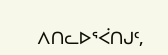ᐱᑎᓚᐅᕐᐹᑎᒍᑦ,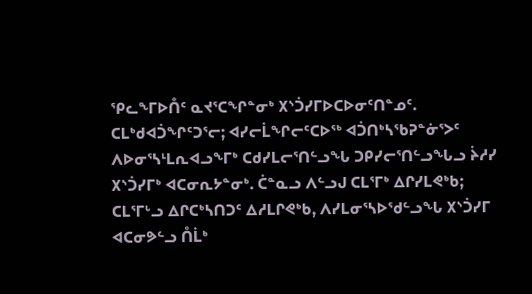ᕿᓚᖕᒥᐅᑍᑦ ᓇᔪᕐᑕᖏᓐᓂᒃ ᙭ᔅᑑᓯᒥᐅᑕᐅᓂᑦᑎᓐᓄᑦ.
ᑕᒪᒃᑯᐊᑑᖏᑦᑐᕐᓕ; ᐊᓯᓕᒫᖏᓕᑦᑕᐅᖅ ᐊᑑᑎᒃᓴᖃᕈᓐᓃᕐᐳᑦ ᐱᐅᓂᕐᓴᒻᒪᕆᐊᓗᖕᒥᒃ ᑕᑯᓯᒪᓕᕐᑎᓪᓗᖓ ᑐᑭᓯᓕᕐᑎᓪᓗᖓᓗ ᔩᓱᓯ ᙭ᔅᑑᓯᒥᒃ ᐊᑕᓂᕆᔭᓐᓂᒃ. ᑖᓐᓇᓗ ᐱᓪᓗᒍ ᑕᒪᕐᒥᒃ ᐃᒋᓯᒪᕙᒃᑲ; ᑕᒪᕐᒥᒡᓗ ᐃᒋᑕᒃᓴᑎᑐᑦ ᐃᓱᒪᒋᕙᒃᑲ, ᐱᓯᒪᓂᕐᓴᐅᖁᓪᓗᖓ ᙭ᔅᑑᓯᒥ
ᐊᑕᓂᕗᓪᓗ ᑍᒫᒃ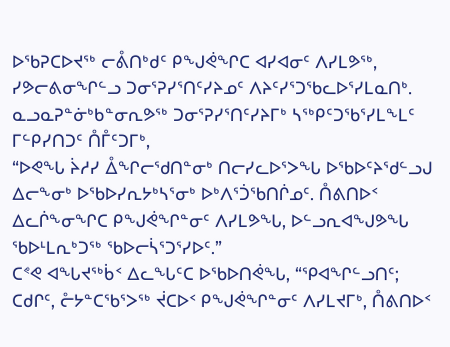ᐅᖃᕈᑕᐅᔪᖅ ᓕᕔᑎᒃᑯᑦ ᑭᖑᕚᖏᑕ ᐊᓯᐊᓂᑦ ᐱᓯᒪᕗᖅ, ᓯᕗᓕᕕᓂᖏᓪᓗ ᑐᓂᕐᕈᓯᕐᑎᑦᓯᔨᓄᑦ ᐱᔨᑦᓯᕐᑐᖃᓚᐅᕐᓯᒪᓇᑎᒃ.
ᓇᓗᓇᕈᓐᓃᒃᑲᓐᓂᕆᕗᖅ ᑐᓂᕐᕈᓯᕐᑎᑦᓯᔨᒥᒃ ᓴᖅᑭᑦᑐᖃᕐᓯᒪᖕᒪᑦ ᒥᓪᑭᓯᑎᑐᑦ ᑍᒤᑦᑐᒥᒃ,
“ᐅᕙᖓ ᔩᓱᓯ ᐂᖏᓕᖁᑎᓐᓂᒃ ᑎᓕᓯᓚᐅᕐᐳᖓ ᐅᖃᐅᑦᔨᖁᓪᓗᒍ ᐃᓕᖕᓂᒃ ᐅᖃᐅᓯᕆᔭᒃᓴᕐᓂᒃ ᐅᒃᐱᕐᑑᖃᑎᒌᓄᑦ. ᑍᕕᑎᐅᑉ ᐃᓚᒌᖕᓂᖏᑕ ᑭᖑᕚᖏᓐᓂᑦ ᐱᓯᒪᕗᖓ, ᐅᓪᓗᕆᐊᖑᕗᖓ ᖃᐅᒻᒪᕆᒃᑐᖅ ᖃᐅᓕᓵᕐᑐᕐᓯᐅᑦ.”
ᑕᕝᕙ ᐊᖓᔪᖅᑳᑉ ᐃᓚᖓᑦᑕ ᐅᖃᐅᑎᕚᖓ, “ᕿᐊᖏᓪᓗᑎᑦ; ᑕᑯᒋᑦ, ᓔᔭᓐᑕᖃᕐᐳᖅ ᔫᑕᐅᑉ ᑭᖑᕚᖏᓐᓂᑦ ᐱᓯᒪᔪᒥᒃ, ᑍᕕᑎᐅᑉ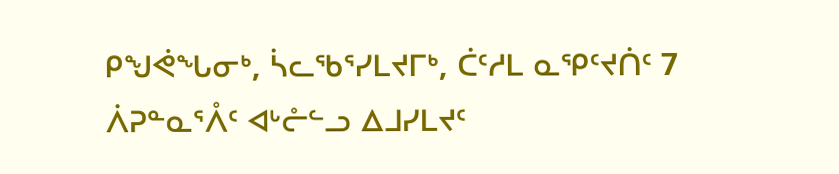ᑭᖑᕚᖓᓂᒃ, ᓵᓚᖃᕐᓯᒪᔪᒥᒃ, ᑖᑦᓱᒪ ᓇᕿᑦᔪᑏᑦ 7 ᐲᕈᓐᓇᕐᐰᑦ ᐊᒡᓔᓪᓗ ᐃᒧᓯᒪᔪᑦ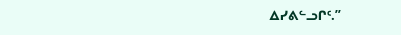ᐃᓯᕕᓪᓗᒋᑦ.”